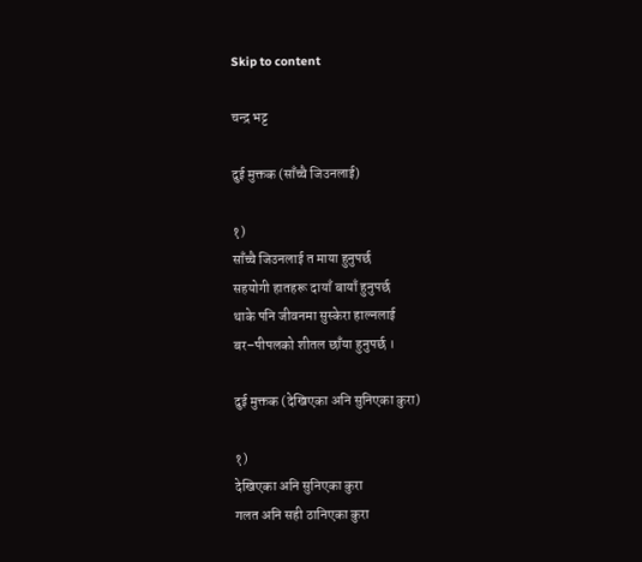Skip to content

चन्द्र भट्ट

दुई मुक्तक (साँच्चै जिउनलाई)

१)
साँच्चै जिउनलाई त माया हुनुपर्छ
सहयोगी हातहरू दायाँ बायाँ हुनुपर्छ
थाके पनि जीवनमा सुस्केरा हाल्नलाई
बर–पीपलको शीतल छाँया हुनुपर्छ ।

दुई मुक्तक (देखिएका अनि सुनिएका कुरा)

१)
देखिएका अनि सुनिएका कुरा
गलत अनि सही ठानिएका कुरा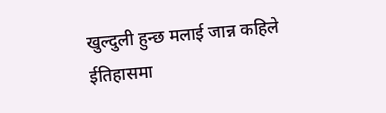खुल्दुली हुन्छ मलाई जान्न कहिले
ईतिहासमा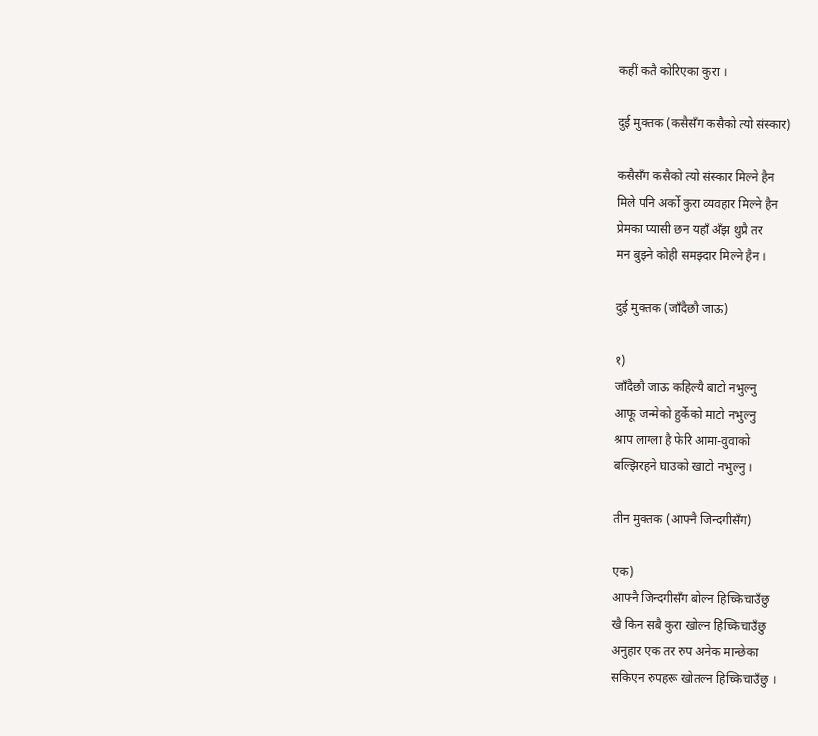कहीं कतै कोरिएका कुरा ।

दुई मुक्तक (कसैसँग कसैको त्यो संस्कार)

कसैसँग कसैको त्यो संस्कार मिल्ने हैन
मिले पनि अर्को कुरा व्यवहार मिल्ने हैन
प्रेमका प्यासी छन यहाँ अँझ थुप्रै तर
मन बुझ्ने कोही समझ्दार मिल्ने हैन ।

दुई मुक्तक (जाँदैछौ जाऊ)

१)
जाँदैछौ जाऊ कहिल्यै बाटो नभुल्नु
आफू जन्मेको हुर्केको माटो नभुल्नु
श्राप लाग्ला है फेरि आमा-वुवाको
बल्झिरहने घाउको खाटो नभुल्नु ।

तीन मुक्तक (आफ्नै जिन्दगीसँग)

एक)
आफ्नै जिन्दगीसँग बोल्न हिच्किचाउँछु
खै किन सबै कुरा खोल्न हिच्किचाउँछु
अनुहार एक तर रुप अनेक मान्छेका
सकिएन रुपहरू खोतल्न हिच्किचाउँछु ।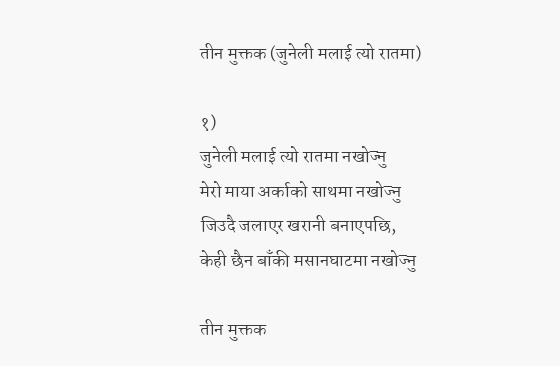तीन मुक्तक (जुनेली मलाई त्यो रातमा)

१)
जुनेली मलाई त्यो रातमा नखोज्नु
मेरो माया अर्काको साथमा नखोज्नु
जिउदै जलाएर खरानी बनाएपछि,
केही छैन बाँकी मसानघाटमा नखोज्नु

तीन मुक्तक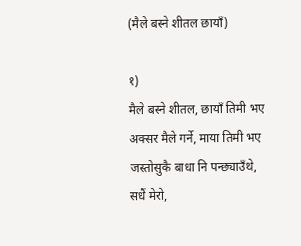(मैले बस्ने शीतल छायाँ)

१)
मैले बस्ने शीतल, छायाँ तिमी भए
अक्सर मैले गर्ने, माया तिमी भए
जस्तोसुकै बाधा नि पन्छ्याउँथे,
सधैं मेरो,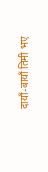दायाँ-बायाँ तिमी भए